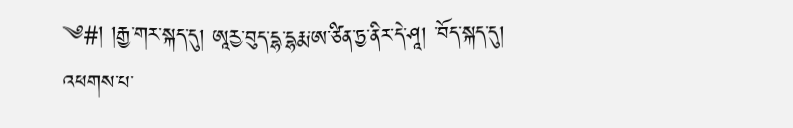༄#། །རྒྱ་གར་སྐད་དུ། ཨཱརྱ་བུད་དྷ་དྷརྨ་ཨ་ཙིན་ཏྱ་ནིར་དེ་ཤཱ། ་བོད་སྐད་དུ།
འཕགས་པ་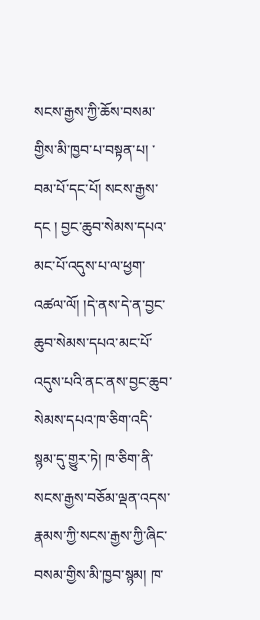སངས་རྒྱས་ཀྱི་ཆོས་བསམ་གྱིས་མི་ཁྱབ་པ་བསྟན་པ། ་བམ་པོ་དང་པོ། སངས་རྒྱས་དང ། བྱང་ཆུབ་སེམས་དཔའ་མང་པོ་འདུས་པ་ལ་ཕྱག་འཚལ་ལོ། །དེ་ནས་དེ་ན་བྱང་ཆུབ་སེམས་དཔའ་མང་པོ་འདུས་པའི་ནང་ནས་བྱང་ཆུབ་སེམས་དཔའ་ཁ་ཅིག་འདི་སྙམ་དུ་གྱུར་ཏེ། ཁ་ཅིག་ནི་སངས་རྒྱས་བཅོམ་ལྡན་འདས་རྣམས་ཀྱི་སངས་རྒྱས་ཀྱི་ཞིང་བསམ་གྱིས་མི་ཁྱབ་སྙམ། ཁ་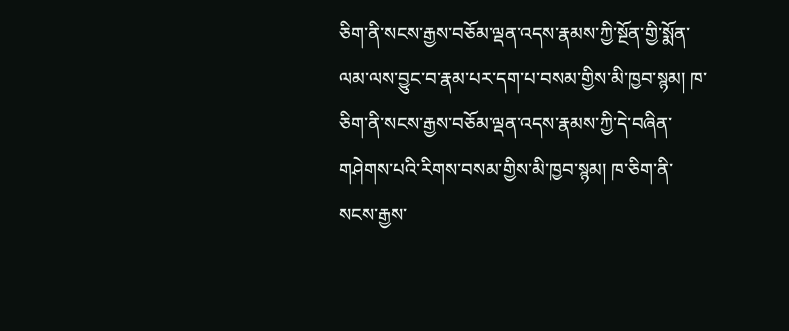ཅིག་ནི་སངས་རྒྱས་བཅོམ་ལྡན་འདས་རྣམས་ཀྱི་སྔོན་གྱི་སྨོན་ལམ་ལས་བྱུང་བ་རྣམ་པར་དག་པ་བསམ་གྱིས་མི་ཁྱབ་སྙམ། ཁ་ཅིག་ནི་སངས་རྒྱས་བཅོམ་ལྡན་འདས་རྣམས་ཀྱི་དེ་བཞིན་གཤེགས་པའི་རིགས་བསམ་གྱིས་མི་ཁྱབ་སྙམ། ཁ་ཅིག་ནི་སངས་རྒྱས་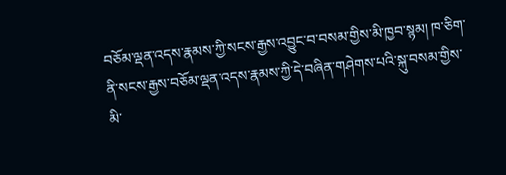བཅོམ་ལྡན་འདས་རྣམས་ཀྱི་སངས་རྒྱས་འབྱུང་བ་བསམ་གྱིས་མི་ཁྱབ་སྙམ། ཁ་ཅིག་ནི་སངས་རྒྱས་བཅོམ་ལྡན་འདས་རྣམས་ཀྱི་དེ་བཞིན་གཤེགས་པའི་སྐུ་བསམ་གྱིས་མི་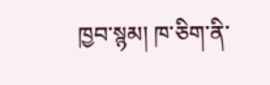ཁྱབ་སྙམ། ཁ་ཅིག་ནི་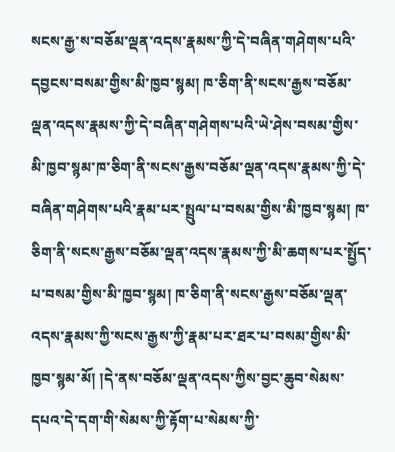སངས་རྒྱ་ས་བཅོམ་ལྡན་འདས་རྣམས་ཀྱི་དེ་བཞིན་གཤེགས་པའི་དབྱངས་བསམ་གྱིས་མི་ཁྱབ་སྙམ། ཁ་ཅིག་ནི་སངས་རྒྱས་བཅོམ་ལྡན་འདས་རྣམས་ཀྱི་དེ་བཞིན་གཤེགས་པའི་ཡེ་ཤེས་བསམ་གྱིས་མི་ཁྱབ་སྙམ་ཁ་ཅིག་ནི་སངས་རྒྱས་བཅོམ་ལྡན་འདས་རྣམས་ཀྱི་དེ་བཞིན་གཤེགས་པའི་རྣམ་པར་སྤྲུལ་པ་བསམ་གྱིས་མི་ཁྱབ་སྙམ། ཁ་ཅིག་ནི་སངས་རྒྱས་བཅོམ་ལྡན་འདས་རྣམས་ཀྱི་མི་ཆགས་པར་སྤྱོད་པ་བསམ་གྱིས་མི་ཁྱབ་སྙམ། ཁ་ཅིག་ནི་སངས་རྒྱས་བཅོམ་ལྡན་འདས་རྣམས་ཀྱི་སངས་རྒྱས་ཀྱི་རྣམ་པར་ཐར་པ་བསམ་གྱིས་མི་ཁྱབ་སྙམ་མོ། །དེ་ནས་བཅོམ་ལྡན་འདས་ཀྱིས་བྱང་ཆུབ་སེམས་དཔའ་དེ་དག་གི་སེམས་ཀྱི་རྟོག་པ་སེམས་ཀྱི་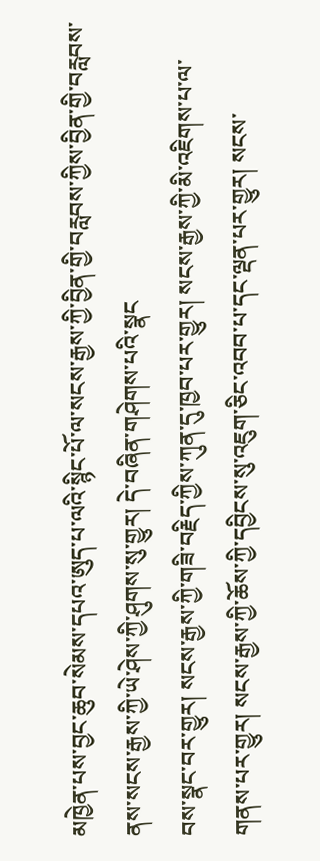མཁྱེན་པས་བྱང་ཆུབ་སེམས་དཔའ་ཨུད་པ་ལའི་སྙིང་པོ་ལ་སངས་རྒྱས་ཀྱི་བྱིན་གྱི་བརླབས་ཀྱིས་བྱིན་གྱི་བརླབས་ནས་སངས་རྒྱས་ཀྱི་ཡེ་ཤེས་ཀྱི་ཤུགས་སུ་གྱུར། དེ་བཞིན་གཤེགས་པའི་སྣང
བས་སྣང་བར་གྱུར། སངས་རྒྱས་ཀྱི་གཟི་བརྗིད་ཀྱིས་ཀུན་དུ་ཁྱབ་པར་གྱུར། སངས་རྒྱས་ཀྱི་མི་འཇིགས་པ་ལ་གནས་པར་གྱུར། སངས་རྒྱས་ཀྱི་ཆོས་ཀྱི་དབྱིངས་སུ་འཇུག་ཅིང་འབབ་པ་དང་ལྡན་པར་གྱུར། སངས་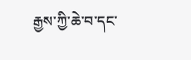རྒྱས་ཀྱི་ཆེ་བ་དང་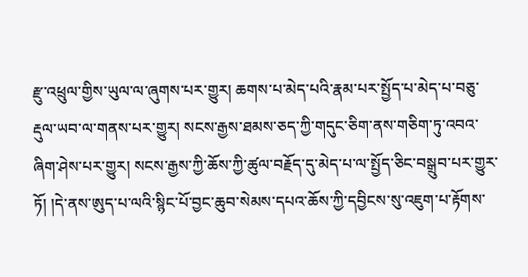རྫུ་འཕྲུལ་གྱིས་ཡུལ་ལ་ཞུགས་པར་གྱུར། ཆགས་པ་མེད་པའི་རྣམ་པར་སྤྱོད་པ་མེད་པ་བཅུ་རྡུལ་ཡབ་ལ་གནས་པར་གྱུར། སངས་རྒྱས་ཐམས་ཅད་ཀྱི་གདུང་ཅིག་ནས་གཅིག་ཏུ་འབའ་ཞིག་ཤེས་པར་གྱུར། སངས་རྒྱས་ཀྱི་ཆོས་ཀྱི་ཚུལ་བརྗོད་དུ་མེད་པ་ལ་སྤྱོད་ཅིང་བསྒྲུབ་པར་གྱུར་ཏོ། །དེ་ནས་ཨུད་པ་ལའི་སྙིང་པོ་བྱང་ཆུབ་སེམས་དཔའ་ཆོས་ཀྱི་དབྱིངས་སུ་འཇུག་པ་རྟོགས་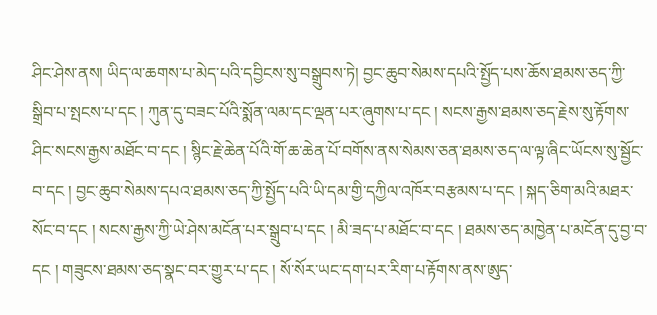ཤིང་ཤེས་ནས། ཡིད་ལ་ཆགས་པ་མེད་པའི་དབྱིངས་སུ་བསྒྲུབས་ཏེ། བྱང་ཆུབ་སེམས་དཔའི་སྤྱོད་པས་ཆོས་ཐམས་ཅད་ཀྱི་སྒྲིབ་པ་སྤངས་པ་དང ། ཀུན་དུ་བཟང་པོའི་སྨོན་ལམ་དང་ལྡན་པར་ཞུགས་པ་དང ། སངས་རྒྱས་ཐམས་ཅད་རྗེས་སུ་རྟོགས་ཤིང་སངས་རྒྱས་མཐོང་བ་དང ། སྙིང་རྗེ་ཆེན་པོའི་གོ་ཆ་ཆེན་པོ་བགོས་ནས་སེམས་ཅན་ཐམས་ཅད་ལ་ལྟ་ཞིང་ཡོངས་སུ་སྦྱོང་བ་དང ། བྱང་ཆུབ་སེམས་དཔའ་ཐམས་ཅད་ཀྱི་སྤྱོད་པའི་ཡི་དམ་གྱི་དཀྱིལ་འཁོར་བརྩམས་པ་དང ། སྐད་ཅིག་མའི་མཐར་སོང་བ་དང ། སངས་རྒྱས་ཀྱི་ཡེ་ཤེས་མངོན་པར་སྒྲུབ་པ་དང ། མི་ཟད་པ་མཐོང་བ་དང ། ཐམས་ཅད་མཁྱེན་པ་མངོན་དུ་བྱ་བ་དང ། གཟུངས་ཐམས་ཅད་སྣང་བར་གྱུར་པ་དང ། སོ་སོར་ཡང་དག་པར་རིག་པ་རྟོགས་ནས་ཨུད་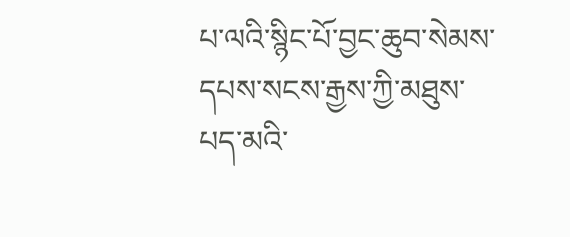པ་ལའི་སྙིང་པོ་བྱང་ཆུབ་སེམས་དཔས་སངས་རྒྱས་ཀྱི་མཐུས་པད་མའི་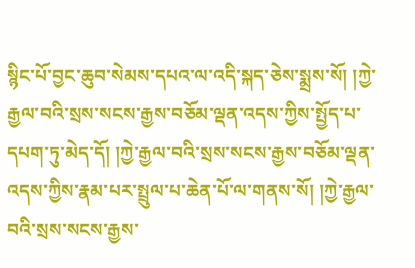སྙིང་པོ་བྱང་ཆུབ་སེམས་དཔའ་ལ་འདི་སྐད་ཅེས་སྨྲས་སོ། །ཀྱེ་རྒྱལ་བའི་སྲས་སངས་རྒྱས་བཅོམ་ལྡན་འདས་ཀྱིས་སྤྱོད་པ་དཔག་ཏུ་མེད་དོ། །ཀྱེ་རྒྱལ་བའི་སྲས་སངས་རྒྱས་བཅོམ་ལྡན་འདས་ཀྱིས་རྣམ་པར་སྤྲུལ་པ་ཆེན་པོ་ལ་གནས་སོ། །ཀྱེ་རྒྱལ་བའི་སྲས་སངས་རྒྱས་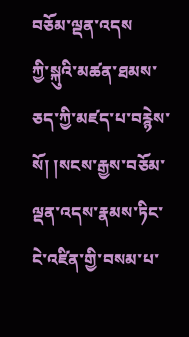བཅོམ་ལྡན་འདས
ཀྱི་སྐུའི་མཚན་ཐམས་ཅད་ཀྱི་མཛད་པ་བརྙེས་སོ། །སངས་རྒྱས་བཅོམ་ལྡན་འདས་རྣམས་ཏིང་ངེ་འཛིན་གྱི་བསམ་པ་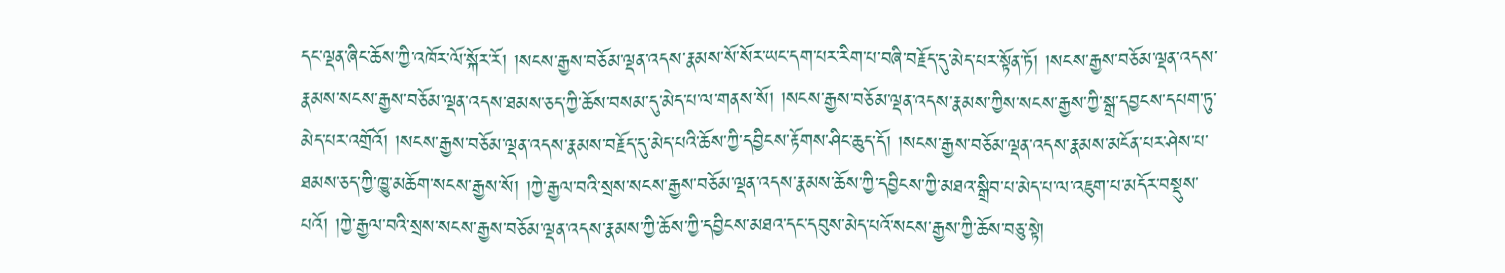དང་ལྡན་ཞིང་ཆོས་ཀྱི་འཁོར་ལོ་སྐོར་རོ། །སངས་རྒྱས་བཅོམ་ལྡན་འདས་རྣམས་སོ་སོར་ཡང་དག་པར་རིག་པ་བཞི་བརྗོད་དུ་མེད་པར་སྟོན་ཏོ། །སངས་རྒྱས་བཅོམ་ལྡན་འདས་རྣམས་སངས་རྒྱས་བཅོམ་ལྡན་འདས་ཐམས་ཅད་ཀྱི་ཆོས་བསམ་དུ་མེད་པ་ལ་གནས་སོ། །སངས་རྒྱས་བཅོམ་ལྡན་འདས་རྣམས་ཀྱིས་སངས་རྒྱས་ཀྱི་སྒྲ་དབྱངས་དཔག་ཏུ་མེད་པར་འགྲོའོ། །སངས་རྒྱས་བཅོམ་ལྡན་འདས་རྣམས་བརྗོད་དུ་མེད་པའི་ཆོས་ཀྱི་དབྱིངས་རྟོགས་ཤིང་ཆུད་དོ། །སངས་རྒྱས་བཅོམ་ལྡན་འདས་རྣམས་མངོན་པར་ཤེས་པ་ཐམས་ཅད་ཀྱི་ཁྱུ་མཆོག་སངས་རྒྱས་སོ། །ཀྱེ་རྒྱལ་བའི་སྲས་སངས་རྒྱས་བཅོམ་ལྡན་འདས་རྣམས་ཆོས་ཀྱི་དབྱིངས་ཀྱི་མཐའ་སྒྲིབ་པ་མེད་པ་ལ་འཇུག་པ་མདོར་བསྡུས་པའོ། །ཀྱེ་རྒྱལ་བའི་སྲས་སངས་རྒྱས་བཅོམ་ལྡན་འདས་རྣམས་ཀྱི་ཆོས་ཀྱི་དབྱིངས་མཐའ་དང་དབུས་མེད་པའོ་སངས་རྒྱས་ཀྱི་ཆོས་བཅུ་སྟེ།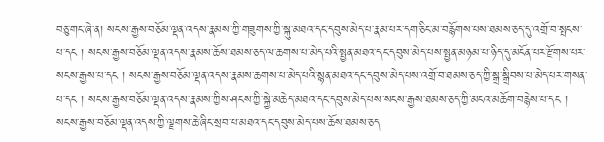བཅུ་གང་ཞེ་ན། སངས་རྒྱས་བཅོམ་ལྡན་འདས་རྣམས་ཀྱི་གཟུགས་ཀྱི་སྐུ་མཐའ་དང་དབུས་མེད་པ་རྣམ་པར་དག་ཅིང་མ་བརྙོགས་པས་ཐམས་ཅད་དུ་འགྲོ་བ་སྤངས་པ་དང ། སངས་རྒྱས་བཅོམ་ལྡན་འདས་རྣམས་ཆོས་ཐམས་ཅད་ལ་ཆགས་པ་མེད་པའི་སྤྱན་མཐའ་དང་དབུས་མེད་པས་སྤྱན་མཉམ་པ་ཉིད་དུ་མངོན་པར་རྫོགས་པར་སངས་རྒྱས་པ་དང ། སངས་རྒྱས་བཅོམ་ལྡན་འདས་རྣམས་ཆགས་པ་མེད་པའི་སྙན་མཐའ་དང་དབུས་མེད་པས་འགྲོ་བ་ཐམས་ཅད་ཀྱི་སྒྲ་སྒྲིབས་པ་མེད་པར་གསན་པ་དང ། སངས་རྒྱས་བཅོམ་ལྡན་འདས་རྣམས་ཀྱིས་ཤངས་ཀྱི་སྐྱེ་མཆེད་མཐའ་དང་དབུས་མེད་པས་སངས་རྒྱས་ཐམས་ཅད་ཀྱི་མངའ་མཆོག་བརྙེས་པ་དང ། སངས་རྒྱས་བཅོམ་ལྡན་འདས་ཀྱི་ལྗགས་ཆེ་ཞིང་སྲབ་པ་མཐའ་དང་དབུས་མེད་པས་ཆོས་ཐམས་ཅད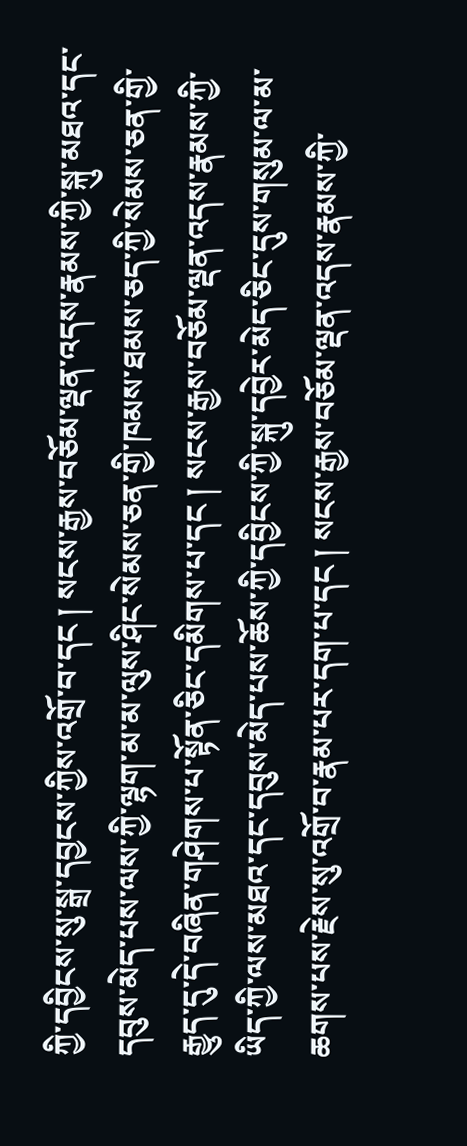ཀྱི་དབྱིངས་སུ་སྒྲ་དབྱངས་ཀྱིས་འགྲོ་བ་དང ། སངས་རྒྱས་བཅོམ་ལྡན་འདས་རྣམས་ཀྱི་སྐུ་མཐའ་དང་དབུས་མེད་པས་ལས་ཀྱི་ལྷག་མ་མ་ལུས་ཤིང་སེམས་ཅན་གྱི་ཁམས་ཐམས་ཅད་ཀྱི་སེམས་ཅན་གྱི་རྒྱུད་དུ་དེ་བཞིན་གཤེགས་པ་སྟོན་ཅིང་དམིགས་པ་དང ། སངས་རྒྱས་བཅོམ་ལྡན་འདས་རྣམས་ཀྱི་ཡིད་ཀྱི་ལས་མཐའ་དང་དབུས་མེད་པས་ཆོས་ཀྱི་དབྱིངས་ཀྱི་སྐུ་དབྱེར་མེད་ཅིང་དུས་གསུམ་ལ་མ་ཆགས་པས་རྗེས་སུ་འགྲོ་བ་རྣམ་པར་དག་པ་དང ། སངས་རྒྱས་བཅོམ་ལྡན་འདས་རྣམས་ཀྱི་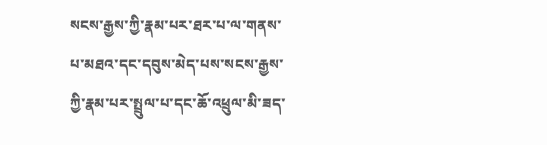སངས་རྒྱས་ཀྱི་རྣམ་པར་ཐར་པ་ལ་གནས་པ་མཐའ་དང་དབུས་མེད་པས་སངས་རྒྱས་ཀྱི་རྣམ་པར་སྤྲུལ་པ་དང་ཆོ་འཕྲུལ་མི་ཟད་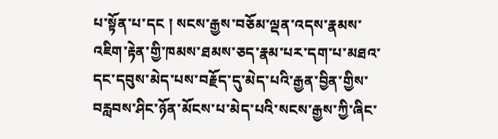པ་སྟོན་པ་དང ། སངས་རྒྱས་བཅོམ་ལྡན་འདས་རྣམས་འཇིག་རྟེན་གྱི་ཁམས་ཐམས་ཅད་རྣམ་པར་དག་པ་མཐའ་དང་དབུས་མེད་པས་བརྗོད་དུ་མེད་པའི་རྒྱན་བྱིན་གྱིས་བརླབས་ཤིང་ཉོན་མོངས་པ་མེད་པའི་སངས་རྒྱས་ཀྱི་ཞིང་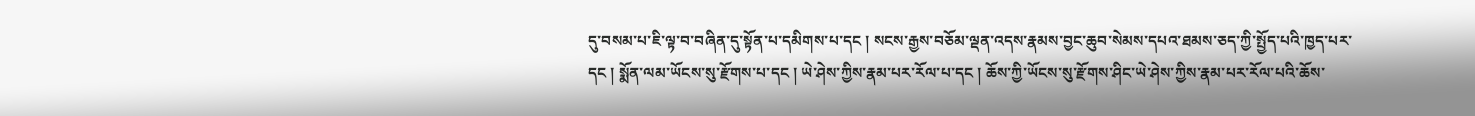དུ་བསམ་པ་ཇི་ལྟ་བ་བཞིན་དུ་སྟོན་པ་དམིགས་པ་དང ། སངས་རྒྱས་བཅོམ་ལྡན་འདས་རྣམས་བྱང་ཆུབ་སེམས་དཔའ་ཐམས་ཅད་ཀྱི་སྤྱོད་པའི་ཁྱད་པར་དང ། སྨོན་ལམ་ཡོངས་སུ་རྫོགས་པ་དང ། ཡེ་ཤེས་ཀྱིས་རྣམ་པར་རོལ་པ་དང ། ཆོས་ཀྱི་ཡོངས་སུ་རྫོགས་ཤིང་ཡེ་ཤེས་ཀྱིས་རྣམ་པར་རོལ་པའི་ཆོས་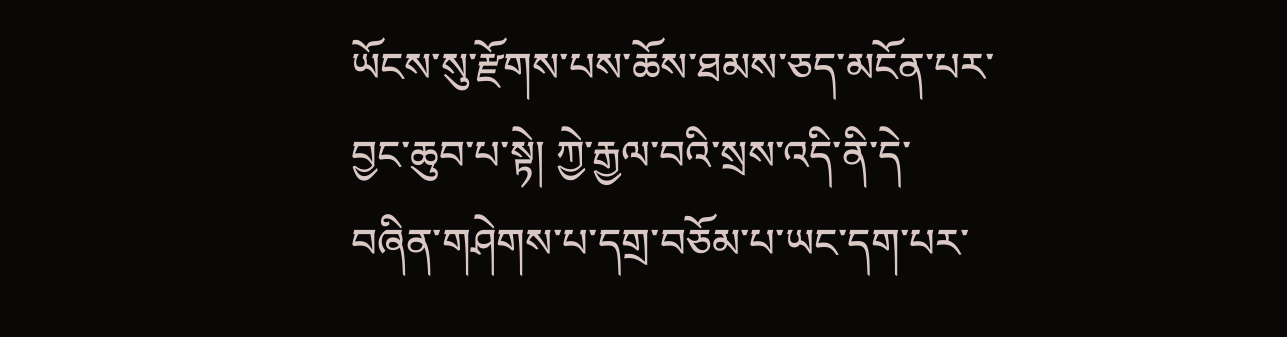ཡོངས་སུ་རྫོགས་པས་ཆོས་ཐམས་ཅད་མངོན་པར་བྱང་ཆུབ་པ་སྟེ། ཀྱེ་རྒྱལ་བའི་སྲས་འདི་ནི་དེ་བཞིན་གཤེགས་པ་དགྲ་བཅོམ་པ་ཡང་དག་པར་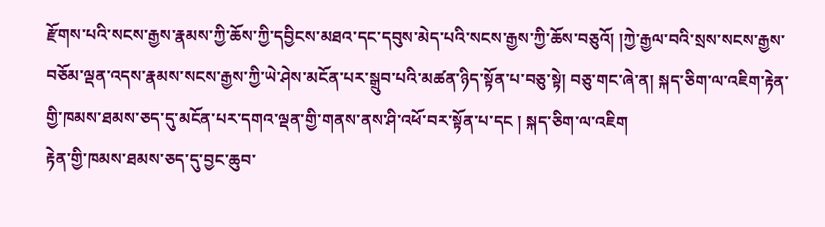རྫོགས་པའི་སངས་རྒྱས་རྣམས་ཀྱི་ཆོས་ཀྱི་དབྱིངས་མཐའ་དང་དབུས་མེད་པའི་སངས་རྒྱས་ཀྱི་ཆོས་བཅུའོ། །ཀྱེ་རྒྱལ་བའི་སྲས་སངས་རྒྱས་བཅོམ་ལྡན་འདས་རྣམས་སངས་རྒྱས་ཀྱི་ཡེ་ཤེས་མངོན་པར་སྒྲུབ་པའི་མཚན་ཉིད་སྟོན་པ་བཅུ་སྟེ། བཅུ་གང་ཞེ་ན། སྐད་ཅིག་ལ་འཇིག་རྟེན་གྱི་ཁམས་ཐམས་ཅད་དུ་མངོན་པར་དགའ་ལྡན་གྱི་གནས་ནས་ཤི་འཕོ་བར་སྟོན་པ་དང ། སྐད་ཅིག་ལ་འཇིག
རྟེན་གྱི་ཁམས་ཐམས་ཅད་དུ་བྱང་ཆུབ་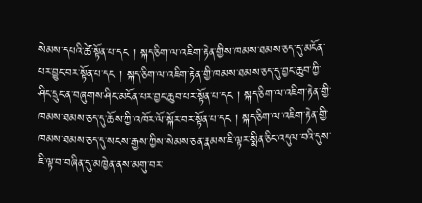སེམས་དཔའི་ཚེ་སྟོན་པ་དང ། སྐད་ཅིག་ལ་འཇིག་རྟེན་གྱིས་ཁམས་ཐམས་ཅད་དུ་མངོན་པར་བྱུང་བར་སྟོན་པ་དང ། སྐད་ཅིག་ལ་འཇིག་རྟེན་གྱི་ཁམས་ཐམས་ཅད་དུ་བྱང་ཆུབ་ཀྱི་ཤིང་དྲུང་ན་བཞུགས་ཤིང་མངོན་པར་བྱང་ཆུབ་པར་སྟོན་པ་དང ། སྐད་ཅིག་ལ་འཇིག་རྟེན་གྱི་ཁམས་ཐམས་ཅད་དུ་ཆོས་ཀྱི་འཁོར་ལོ་སྐོར་བར་སྟོན་པ་དང ། སྐད་ཅིག་ལ་འཇིག་རྟེན་གྱི་ཁམས་ཐམས་ཅད་དུ་སངས་རྒྱས་ཀྱིས་སེམས་ཅན་རྣམས་ཇི་ལྟར་སྨིན་ཅིང་འདུལ་བའི་དུས་ཇི་ལྟ་བ་བཞིན་དུ་མཁྱེན་ནས་མགུ་བར་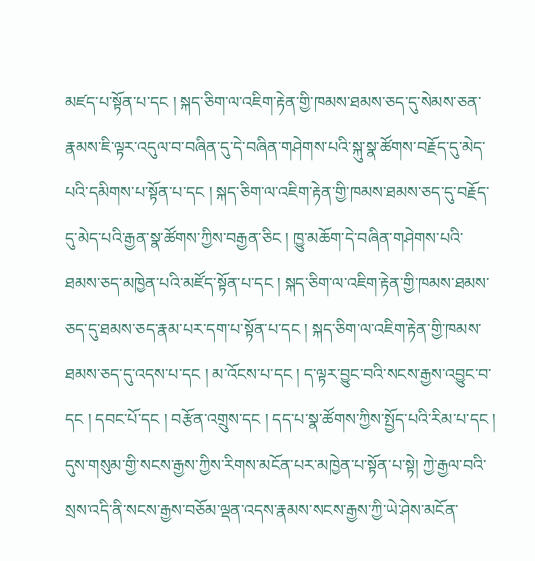མཛད་པ་སྟོན་པ་དང ། སྐད་ཅིག་ལ་འཇིག་རྟེན་གྱི་ཁམས་ཐམས་ཅད་དུ་སེམས་ཅན་རྣམས་ཇི་ལྟར་འདུལ་བ་བཞིན་དུ་དེ་བཞིན་གཤེགས་པའི་སྐུ་སྣ་ཚོགས་བརྗོད་དུ་མེད་པའི་དམིགས་པ་སྟོན་པ་དང ། སྐད་ཅིག་ལ་འཇིག་རྟེན་གྱི་ཁམས་ཐམས་ཅད་དུ་བརྗོད་དུ་མེད་པའི་རྒྱན་སྣ་ཚོགས་ཀྱིས་བརྒྱན་ཅིང ། ཁྱུ་མཆོག་དེ་བཞིན་གཤེགས་པའི་ཐམས་ཅད་མཁྱེན་པའི་མཛོད་སྟོན་པ་དང ། སྐད་ཅིག་ལ་འཇིག་རྟེན་གྱི་ཁམས་ཐམས་ཅད་དུ་ཐམས་ཅད་རྣམ་པར་དག་པ་སྟོན་པ་དང ། སྐད་ཅིག་ལ་འཇིག་རྟེན་གྱི་ཁམས་ཐམས་ཅད་དུ་འདས་པ་དང ། མ་འོངས་པ་དང ། ད་ལྟར་བྱུང་བའི་སངས་རྒྱས་འབྱུང་བ་དང ། དབང་པོ་དང ། བརྩོན་འགྲུས་དང ། དད་པ་སྣ་ཚོགས་ཀྱིས་སྤྱོད་པའི་རིམ་པ་དང ། དུས་གསུམ་གྱི་སངས་རྒྱས་ཀྱིས་རིགས་མངོན་པར་མཁྱེན་པ་སྟོན་པ་སྟེ། ཀྱེ་རྒྱལ་བའི་སྲས་འདི་ནི་སངས་རྒྱས་བཅོམ་ལྡན་འདས་རྣམས་སངས་རྒྱས་ཀྱི་ཡེ་ཤེས་མངོན་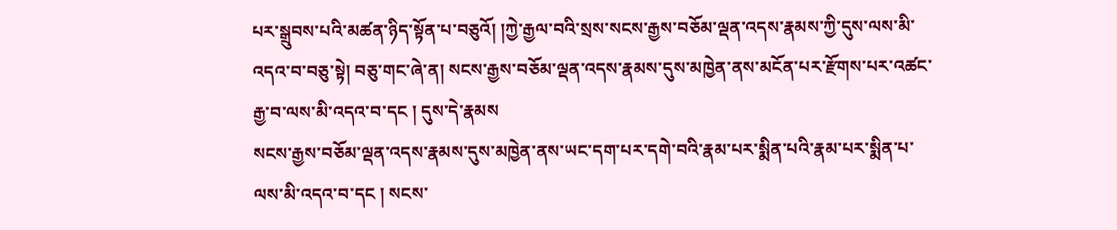པར་སྒྲུབས་པའི་མཚན་ཉིད་སྟོན་པ་བཅུའོ། །ཀྱེ་རྒྱལ་བའི་སྲས་སངས་རྒྱས་བཅོམ་ལྡན་འདས་རྣམས་ཀྱི་དུས་ལས་མི་འདའ་བ་བཅུ་སྟེ། བཅུ་གང་ཞེ་ན། སངས་རྒྱས་བཅོམ་ལྡན་འདས་རྣམས་དུས་མཁྱེན་ནས་མངོན་པར་རྫོགས་པར་འཚང་རྒྱ་བ་ལས་མི་འདའ་བ་དང ། དུས་དེ་རྣམས
སངས་རྒྱས་བཅོམ་ལྡན་འདས་རྣམས་དུས་མཁྱེན་ནས་ཡང་དག་པར་དགེ་བའི་རྣམ་པར་སྨིན་པའི་རྣམ་པར་སྨིན་པ་ལས་མི་འདའ་བ་དང ། སངས་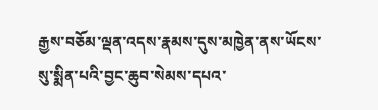རྒྱས་བཅོམ་ལྡན་འདས་རྣམས་དུས་མཁྱེན་ནས་ཡོངས་སུ་སྨིན་པའི་བྱང་ཆུབ་སེམས་དཔའ་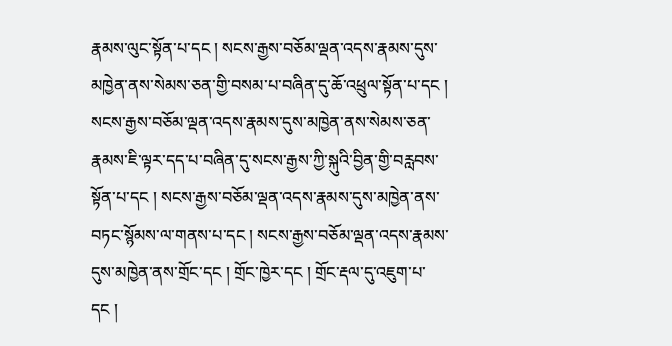རྣམས་ལུང་སྟོན་པ་དང ། སངས་རྒྱས་བཅོམ་ལྡན་འདས་རྣམས་དུས་མཁྱེན་ནས་སེམས་ཅན་གྱི་བསམ་པ་བཞིན་དུ་ཆོ་འཕྲུལ་སྟོན་པ་དང ། སངས་རྒྱས་བཅོམ་ལྡན་འདས་རྣམས་དུས་མཁྱེན་ནས་སེམས་ཅན་རྣམས་ཇི་ལྟར་དད་པ་བཞིན་དུ་སངས་རྒྱས་ཀྱི་སྐུའི་བྱིན་གྱི་བརླབས་སྟོན་པ་དང ། སངས་རྒྱས་བཅོམ་ལྡན་འདས་རྣམས་དུས་མཁྱེན་ནས་བཏང་སྙོམས་ལ་གནས་པ་དང ། སངས་རྒྱས་བཅོམ་ལྡན་འདས་རྣམས་དུས་མཁྱེན་ནས་གྲོང་དང ། གྲོང་ཁྱེར་དང ། གྲོང་རྡལ་དུ་འཇུག་པ་དང །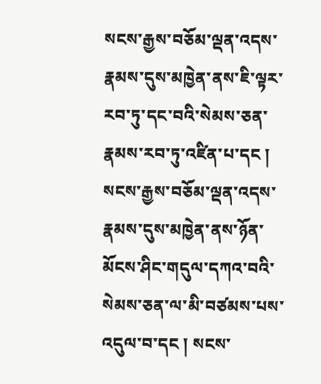སངས་རྒྱས་བཅོམ་ལྡན་འདས་རྣམས་དུས་མཁྱེན་ནས་ཇི་ལྟར་རབ་ཏུ་དང་བའི་སེམས་ཅན་རྣམས་རབ་ཏུ་འཛིན་པ་དང ། སངས་རྒྱས་བཅོམ་ལྡན་འདས་རྣམས་དུས་མཁྱེན་ནས་ཉོན་མོངས་ཤིང་གདུལ་དཀའ་བའི་སེམས་ཅན་ལ་མི་བཙམས་པས་འདུལ་བ་དང ། སངས་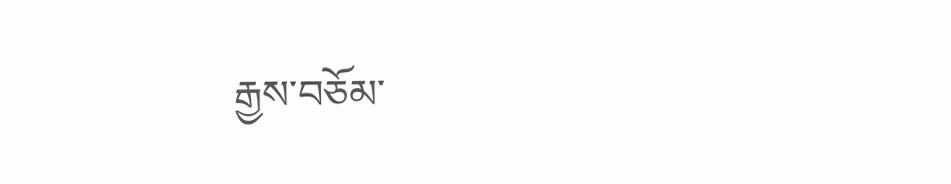རྒྱས་བཅོམ་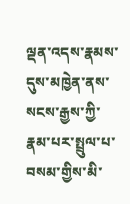ལྡན་འདས་རྣམས་དུས་མཁྱེན་ནས་སངས་རྒྱས་ཀྱི་རྣམ་པར་སྤྲུལ་པ་བསམ་གྱིས་མི་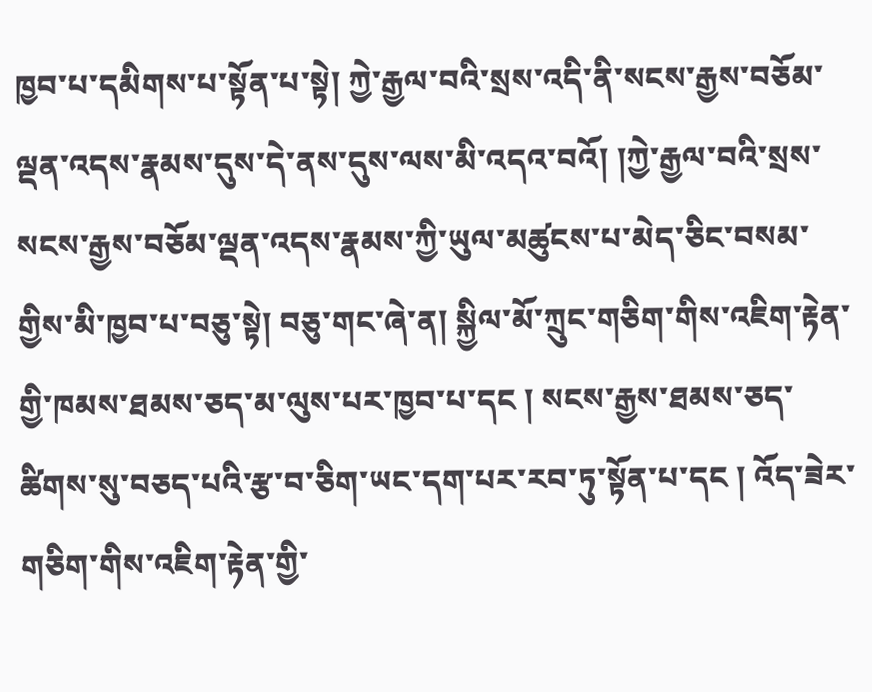ཁྱབ་པ་དམིགས་པ་སྟོན་པ་སྟེ། ཀྱེ་རྒྱལ་བའི་སྲས་འདི་ནི་སངས་རྒྱས་བཅོམ་ལྡན་འདས་རྣམས་དུས་དེ་ནས་དུས་ལས་མི་འདའ་བའོ། །ཀྱེ་རྒྱལ་བའི་སྲས་སངས་རྒྱས་བཅོམ་ལྡན་འདས་རྣམས་ཀྱི་ཡུལ་མཚུངས་པ་མེད་ཅིང་བསམ་གྱིས་མི་ཁྱབ་པ་བཅུ་སྟེ། བཅུ་གང་ཞེ་ན། སྐྱིལ་མོ་ཀྲུང་གཅིག་གིས་འཇིག་རྟེན་གྱི་ཁམས་ཐམས་ཅད་མ་ལུས་པར་ཁྱབ་པ་དང ། སངས་རྒྱས་ཐམས་ཅད་ཚིགས་སུ་བཅད་པའི་རྩ་བ་ཅིག་ཡང་དག་པར་རབ་ཏུ་སྟོན་པ་དང ། འོད་ཟེར་གཅིག་གིས་འཇིག་རྟེན་གྱི་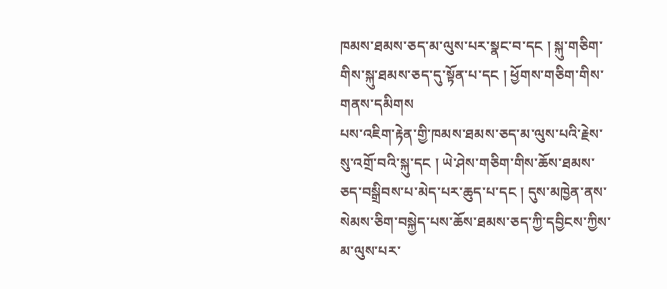ཁམས་ཐམས་ཅད་མ་ལུས་པར་སྣང་བ་དང ། སྐུ་གཅིག་གིས་སྐུ་ཐམས་ཅད་དུ་སྟོན་པ་དང ། ཕྱོགས་གཅིག་གིས་གནས་དམིགས
པས་འཇིག་རྟེན་གྱི་ཁམས་ཐམས་ཅད་མ་ལུས་པའི་རྗེས་སུ་འགྲོ་བའི་སྐུ་དང ། ཡེ་ཤེས་གཅིག་གིས་ཆོས་ཐམས་ཅད་བསྒྲིབས་པ་མེད་པར་ཆུད་པ་དང ། དུས་མཁྱེན་ནས་སེམས་ཅིག་བསྐྱེད་པས་ཆོས་ཐམས་ཅད་ཀྱི་དབྱིངས་ཀྱིས་མ་ལུས་པར་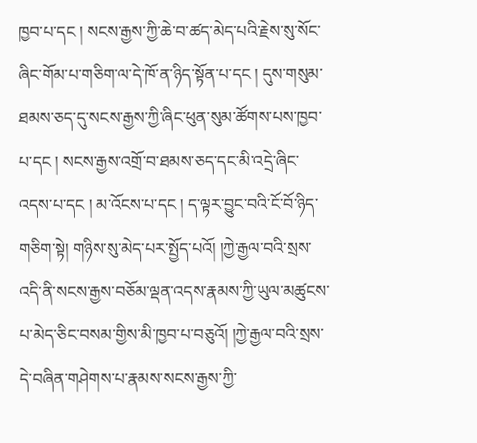ཁྱབ་པ་དང ། སངས་རྒྱས་ཀྱི་ཆེ་བ་ཚད་མེད་པའི་རྗེས་སུ་སོང་ཞིང་གོམ་པ་གཅིག་ལ་དེ་ཁོ་ན་ཉིད་སྟོན་པ་དང ། དུས་གསུམ་ཐམས་ཅད་དུ་སངས་རྒྱས་ཀྱི་ཞིང་ཕུན་སུམ་ཚོགས་པས་ཁྱབ་པ་དང ། སངས་རྒྱས་འགྲོ་བ་ཐམས་ཅད་དང་མི་འདྲེ་ཞིང་འདས་པ་དང ། མ་འོངས་པ་དང ། ད་ལྟར་བྱུང་བའི་ངོ་བོ་ཉིད་གཅིག་སྟེ། གཉིས་སུ་མེད་པར་སྤྱོད་པའོ། །ཀྱེ་རྒྱལ་བའི་སྲས་འདི་ནི་སངས་རྒྱས་བཅོམ་ལྡན་འདས་རྣམས་ཀྱི་ཡུལ་མཚུངས་པ་མེད་ཅིང་བསམ་གྱིས་མི་ཁྱབ་པ་བཅུའོ། །ཀྱེ་རྒྱལ་བའི་སྲས་དེ་བཞིན་གཤེགས་པ་རྣམས་སངས་རྒྱས་ཀྱི་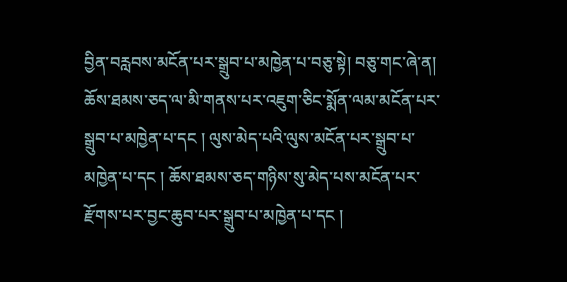བྱིན་བརླབས་མངོན་པར་སྒྲུབ་པ་མཁྱེན་པ་བཅུ་སྟེ། བཅུ་གང་ཞེ་ན། ཆོས་ཐམས་ཅད་ལ་མི་གནས་པར་འཇུག་ཅིང་སྨོན་ལམ་མངོན་པར་སྒྲུབ་པ་མཁྱེན་པ་དང ། ལུས་མེད་པའི་ལུས་མངོན་པར་སྒྲུབ་པ་མཁྱེན་པ་དང ། ཆོས་ཐམས་ཅད་གཉིས་སུ་མེད་པས་མངོན་པར་རྫོགས་པར་བྱང་ཆུབ་པར་སྒྲུབ་པ་མཁྱེན་པ་དང །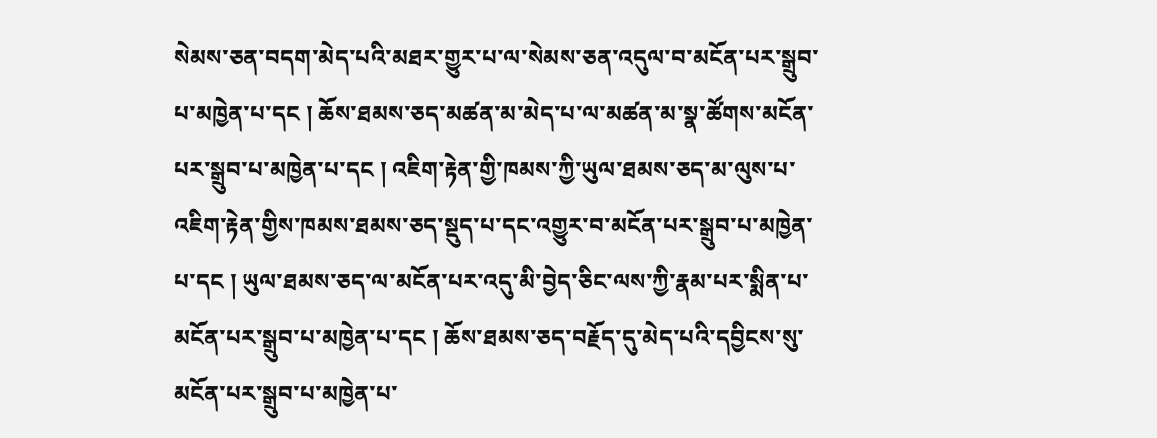སེམས་ཅན་བདག་མེད་པའི་མཐར་གྱུར་པ་ལ་སེམས་ཅན་འདུལ་བ་མངོན་པར་སྒྲུབ་པ་མཁྱེན་པ་དང ། ཆོས་ཐམས་ཅད་མཚན་མ་མེད་པ་ལ་མཚན་མ་སྣ་ཚོགས་མངོན་པར་སྒྲུབ་པ་མཁྱེན་པ་དང ། འཇིག་རྟེན་གྱི་ཁམས་ཀྱི་ཡུལ་ཐམས་ཅད་མ་ལུས་པ་འཇིག་རྟེན་གྱིས་ཁམས་ཐམས་ཅད་སྡུད་པ་དང་འགྱུར་བ་མངོན་པར་སྒྲུབ་པ་མཁྱེན་པ་དང ། ཡུལ་ཐམས་ཅད་ལ་མངོན་པར་འདུ་མི་བྱེད་ཅིང་ལས་ཀྱི་རྣམ་པར་སྨིན་པ་མངོན་པར་སྒྲུབ་པ་མཁྱེན་པ་དང ། ཆོས་ཐམས་ཅད་བརྗོད་དུ་མེད་པའི་དབྱིངས་སུ་མངོན་པར་སྒྲུབ་པ་མཁྱེན་པ་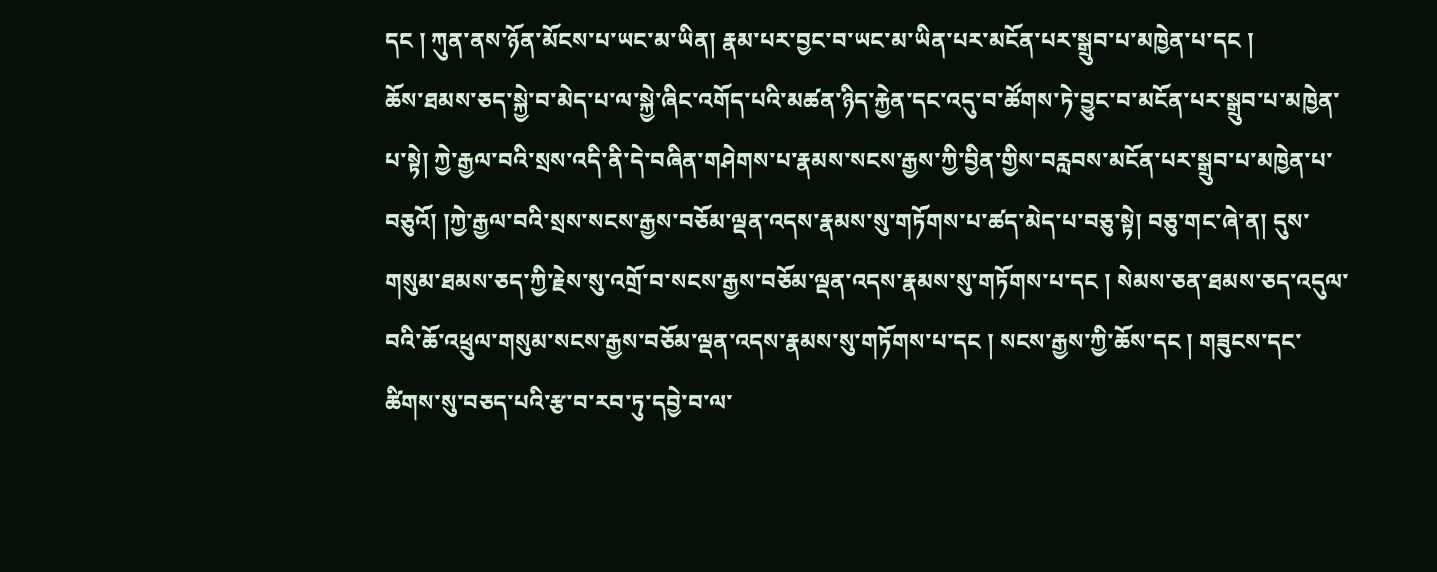དང ། ཀུན་ནས་ཉོན་མོངས་པ་ཡང་མ་ཡིན། རྣམ་པར་བྱང་བ་ཡང་མ་ཡིན་པར་མངོན་པར་སྒྲུབ་པ་མཁྱེན་པ་དང །
ཆོས་ཐམས་ཅད་སྐྱེ་བ་མེད་པ་ལ་སྐྱེ་ཞིང་འགོད་པའི་མཚན་ཉིད་རྐྱེན་དང་འདུ་བ་ཚོགས་ཏེ་བྱུང་བ་མངོན་པར་སྒྲུབ་པ་མཁྱེན་པ་སྟེ། ཀྱེ་རྒྱལ་བའི་སྲས་འདི་ནི་དེ་བཞིན་གཤེགས་པ་རྣམས་སངས་རྒྱས་ཀྱི་བྱིན་གྱིས་བརླབས་མངོན་པར་སྒྲུབ་པ་མཁྱེན་པ་བཅུའོ། །ཀྱེ་རྒྱལ་བའི་སྲས་སངས་རྒྱས་བཅོམ་ལྡན་འདས་རྣམས་སུ་གཏོགས་པ་ཚད་མེད་པ་བཅུ་སྟེ། བཅུ་གང་ཞེ་ན། དུས་གསུམ་ཐམས་ཅད་ཀྱི་རྗེས་སུ་འགྲོ་བ་སངས་རྒྱས་བཅོམ་ལྡན་འདས་རྣམས་སུ་གཏོགས་པ་དང ། སེམས་ཅན་ཐམས་ཅད་འདུལ་བའི་ཆོ་འཕྲུལ་གསུམ་སངས་རྒྱས་བཅོམ་ལྡན་འདས་རྣམས་སུ་གཏོགས་པ་དང ། སངས་རྒྱས་ཀྱི་ཆོས་དང ། གཟུངས་དང་ཚིགས་སུ་བཅད་པའི་རྩ་བ་རབ་ཏུ་དབྱེ་བ་ལ་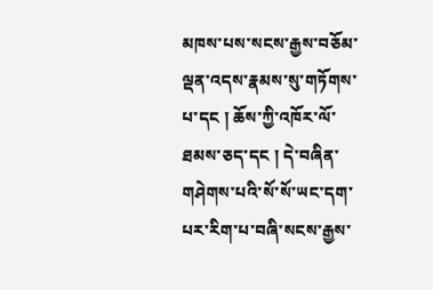མཁས་པས་སངས་རྒྱས་བཅོམ་ལྡན་འདས་རྣམས་སུ་གཏོགས་པ་དང ། ཆོས་ཀྱི་འཁོར་ལོ་ཐམས་ཅད་དང ། དེ་བཞིན་གཤེགས་པའི་སོ་སོ་ཡང་དག་པར་རིག་པ་བཞི་སངས་རྒྱས་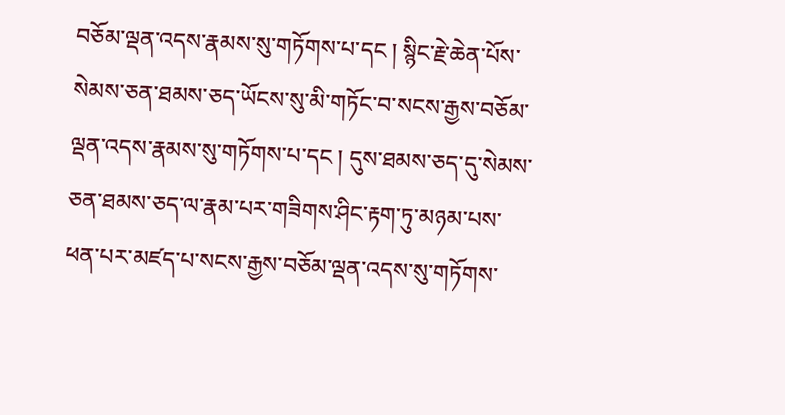བཅོམ་ལྡན་འདས་རྣམས་སུ་གཏོགས་པ་དང ། སྙིང་རྗེ་ཆེན་པོས་སེམས་ཅན་ཐམས་ཅད་ཡོངས་སུ་མི་གཏོང་བ་སངས་རྒྱས་བཅོམ་ལྡན་འདས་རྣམས་སུ་གཏོགས་པ་དང ། དུས་ཐམས་ཅད་དུ་སེམས་ཅན་ཐམས་ཅད་ལ་རྣམ་པར་གཟིགས་ཤིང་རྟག་ཏུ་མཉམ་པས་ཕན་པར་མཛད་པ་སངས་རྒྱས་བཅོམ་ལྡན་འདས་སུ་གཏོགས་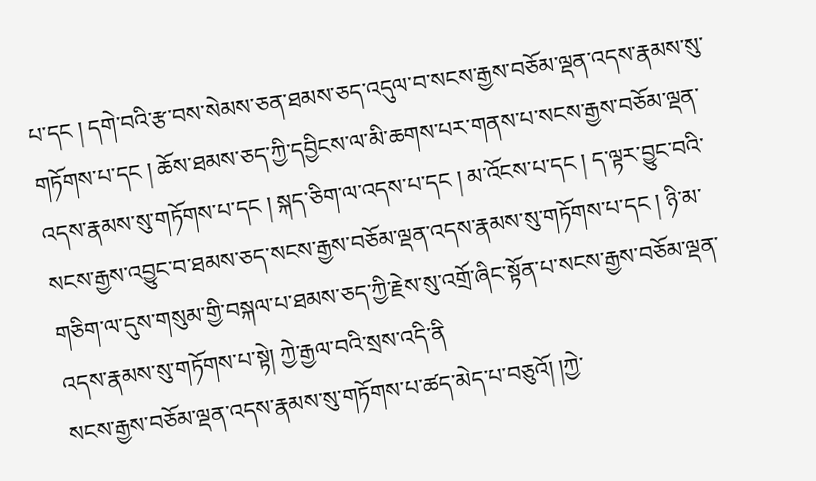པ་དང ། དགེ་བའི་རྩ་བས་སེམས་ཅན་ཐམས་ཅད་འདུལ་བ་སངས་རྒྱས་བཅོམ་ལྡན་འདས་རྣམས་སུ་གཏོགས་པ་དང ། ཆོས་ཐམས་ཅད་ཀྱི་དབྱིངས་ལ་མི་ཆགས་པར་གནས་པ་སངས་རྒྱས་བཅོམ་ལྡན་འདས་རྣམས་སུ་གཏོགས་པ་དང ། སྐད་ཅིག་ལ་འདས་པ་དང ། མ་འོངས་པ་དང ། ད་ལྟར་བྱུང་བའི་སངས་རྒྱས་འབྱུང་བ་ཐམས་ཅད་སངས་རྒྱས་བཅོམ་ལྡན་འདས་རྣམས་སུ་གཏོགས་པ་དང ། ཉི་མ་གཅིག་ལ་དུས་གསུམ་གྱི་བསྐལ་པ་ཐམས་ཅད་ཀྱི་རྗེས་སུ་འགྲོ་ཞིང་སྟོན་པ་སངས་རྒྱས་བཅོམ་ལྡན་འདས་རྣམས་སུ་གཏོགས་པ་སྟེ། ཀྱེ་རྒྱལ་བའི་སྲས་འདི་ནི
སངས་རྒྱས་བཅོམ་ལྡན་འདས་རྣམས་སུ་གཏོགས་པ་ཚད་མེད་པ་བཅུའོ། །ཀྱེ་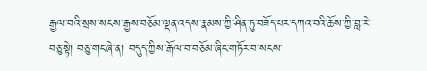རྒྱལ་བའི་སྲས་སངས་རྒྱས་བཅོམ་ལྡན་འདས་རྣམས་ཀྱི་ཤིན་ཏུ་བཟོད་པར་དཀའ་བའི་ཆོས་ཀྱི་བླ་རེ་བཅུ་སྟེ། བཅུ་གང་ཞེ་ན། བདུད་ཀྱིས་རྒོལ་བ་བཅོམ་ཞིང་གཏོར་བ་སངས་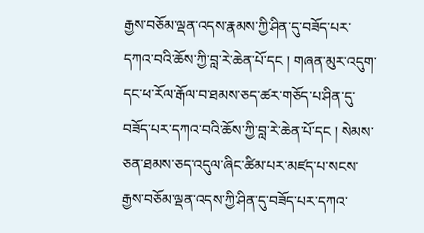རྒྱས་བཅོམ་ལྡན་འདས་རྣམས་ཀྱི་ཤིན་དུ་བཟོད་པར་དཀའ་བའི་ཆོས་ཀྱི་བླ་རེ་ཆེན་པོ་དང ། གཞན་མུར་འདུག་དང་ཕ་རོལ་རྒོལ་བ་ཐམས་ཅད་ཚར་གཅོད་པ་ཤིན་དུ་བཟོད་པར་དཀའ་བའི་ཆོས་ཀྱི་བླ་རེ་ཆེན་པོ་དང ། སེམས་ཅན་ཐམས་ཅད་འདུལ་ཞིང་ཚིམ་པར་མཛད་པ་སངས་རྒྱས་བཅོམ་ལྡན་འདས་ཀྱི་ཤིན་དུ་བཟོད་པར་དཀའ་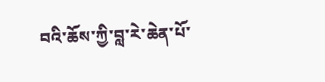བའི་ཆོས་ཀྱི་བླ་རེ་ཆེན་པོ་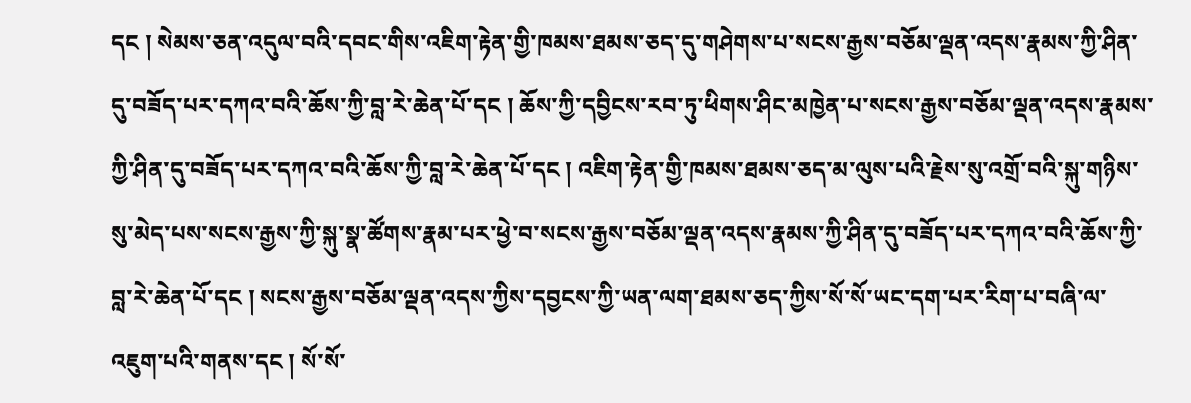དང ། སེམས་ཅན་འདུལ་བའི་དབང་གིས་འཇིག་རྟེན་གྱི་ཁམས་ཐམས་ཅད་དུ་གཤེགས་པ་སངས་རྒྱས་བཅོམ་ལྡན་འདས་རྣམས་ཀྱི་ཤིན་དུ་བཟོད་པར་དཀའ་བའི་ཆོས་ཀྱི་བླ་རེ་ཆེན་པོ་དང ། ཆོས་ཀྱི་དབྱིངས་རབ་ཏུ་ཕིགས་ཤིང་མཁྱེན་པ་སངས་རྒྱས་བཅོམ་ལྡན་འདས་རྣམས་ཀྱི་ཤིན་དུ་བཟོད་པར་དཀའ་བའི་ཆོས་ཀྱི་བླ་རེ་ཆེན་པོ་དང ། འཇིག་རྟེན་གྱི་ཁམས་ཐམས་ཅད་མ་ལུས་པའི་རྗེས་སུ་འགྲོ་བའི་སྐུ་གཉིས་སུ་མེད་པས་སངས་རྒྱས་ཀྱི་སྐུ་སྣ་ཚོགས་རྣམ་པར་ཕྱེ་བ་སངས་རྒྱས་བཅོམ་ལྡན་འདས་རྣམས་ཀྱི་ཤིན་དུ་བཟོད་པར་དཀའ་བའི་ཆོས་ཀྱི་བླ་རེ་ཆེན་པོ་དང ། སངས་རྒྱས་བཅོམ་ལྡན་འདས་ཀྱིས་དབྱངས་ཀྱི་ཡན་ལག་ཐམས་ཅད་ཀྱིས་སོ་སོ་ཡང་དག་པར་རིག་པ་བཞི་ལ་འཇུག་པའི་གནས་དང ། སོ་སོ་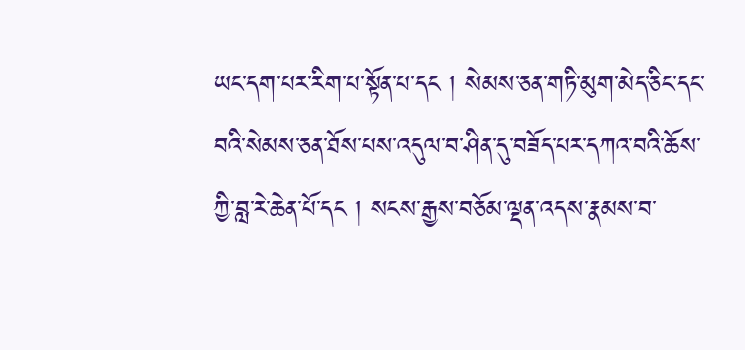ཡང་དག་པར་རིག་པ་སྟོན་པ་དང ། སེམས་ཅན་གཏི་མུག་མེད་ཅིང་དང་བའི་སེམས་ཅན་ཐོས་པས་འདུལ་བ་ཤིན་དུ་བཟོད་པར་དཀའ་བའི་ཆོས་ཀྱི་བླ་རེ་ཆེན་པོ་དང ། སངས་རྒྱས་བཅོམ་ལྡན་འདས་རྣམས་བ་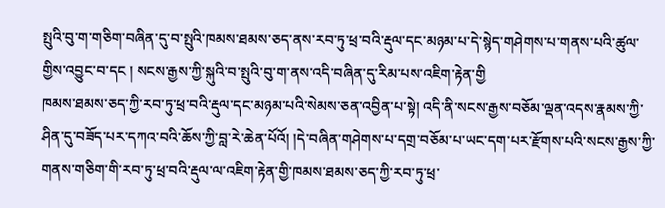སྤུའི་བུ་ག་གཅིག་བཞིན་དུ་བ་སྤུའི་ཁམས་ཐམས་ཅད་ནས་རབ་ཏུ་ཕྲ་བའི་རྡུལ་དང་མཉམ་པ་དེ་སྙེད་གཤེགས་པ་གནས་པའི་ཚུལ་གྱིས་འབྱུང་བ་དང ། སངས་རྒྱས་ཀྱི་སྐུའི་བ་སྤུའི་བུ་ག་ནས་འདི་བཞིན་དུ་རིམ་པས་འཇིག་རྟེན་གྱི
ཁམས་ཐམས་ཅད་ཀྱི་རབ་ཏུ་ཕྲ་བའི་རྡུལ་དང་མཉམ་པའི་སེམས་ཅན་འབྱིན་པ་སྟེ། འདི་ནི་སངས་རྒྱས་བཅོམ་ལྡན་འདས་རྣམས་ཀྱི་ཤིན་དུ་བཟོད་པར་དཀའ་བའི་ཆོས་ཀྱི་བླ་རེ་ཆེན་པོའོ། །དེ་བཞིན་གཤེགས་པ་དགྲ་བཅོམ་པ་ཡང་དག་པར་རྫོགས་པའི་སངས་རྒྱས་ཀྱི་གནས་གཅིག་གི་རབ་ཏུ་ཕྲ་བའི་རྡུལ་ལ་འཇིག་རྟེན་གྱི་ཁམས་ཐམས་ཅད་ཀྱི་རབ་ཏུ་ཕྲ་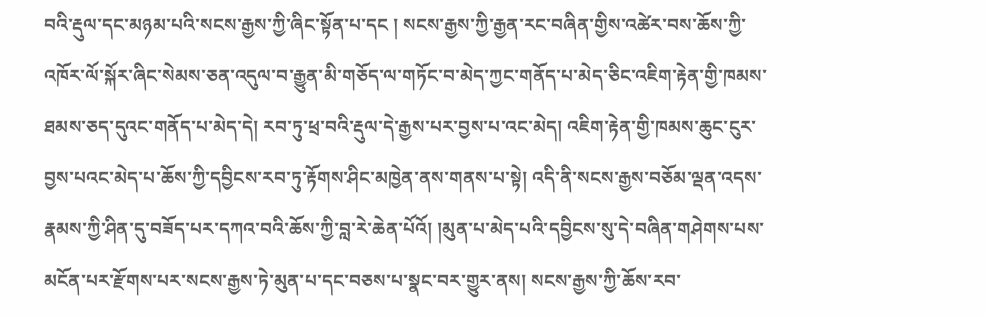བའི་རྡུལ་དང་མཉམ་པའི་སངས་རྒྱས་ཀྱི་ཞིང་སྟོན་པ་དང ། སངས་རྒྱས་ཀྱི་རྒྱན་རང་བཞིན་གྱིས་འཚེར་བས་ཆོས་ཀྱི་འཁོར་ལོ་སྐོར་ཞིང་སེམས་ཅན་འདུལ་བ་རྒྱུན་མི་གཅོད་ལ་གཏོང་བ་མེད་ཀྱང་གནོད་པ་མེད་ཅིང་འཇིག་རྟེན་གྱི་ཁམས་ཐམས་ཅད་དུའང་གནོད་པ་མེད་དེ། རབ་ཏུ་ཕྲ་བའི་རྡུལ་དེ་རྒྱས་པར་བྱས་པ་འང་མེད། འཇིག་རྟེན་གྱི་ཁམས་ཆུང་ངུར་བྱས་པའང་མེད་པ་ཆོས་ཀྱི་དབྱིངས་རབ་ཏུ་རྟོགས་ཤིང་མཁྱེན་ནས་གནས་པ་སྟེ། འདི་ནི་སངས་རྒྱས་བཅོམ་ལྡན་འདས་རྣམས་ཀྱི་ཤིན་དུ་བཟོད་པར་དཀའ་བའི་ཆོས་ཀྱི་བླ་རེ་ཆེན་པོའོ། །མུན་པ་མེད་པའི་དབྱིངས་སུ་དེ་བཞིན་གཤེགས་པས་མངོན་པར་རྫོགས་པར་སངས་རྒྱས་ཏེ་མུན་པ་དང་བཅས་པ་སྣང་བར་གྱུར་ནས། སངས་རྒྱས་ཀྱི་ཆོས་རབ་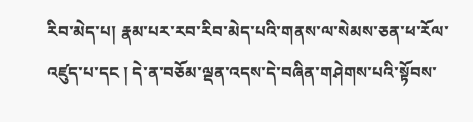རིབ་མེད་པ། རྣམ་པར་རབ་རིབ་མེད་པའི་གནས་ལ་སེམས་ཅན་ཕ་རོལ་འཛུད་པ་དང ། དེ་ན་བཅོམ་ལྡན་འདས་དེ་བཞིན་གཤེགས་པའི་སྟོབས་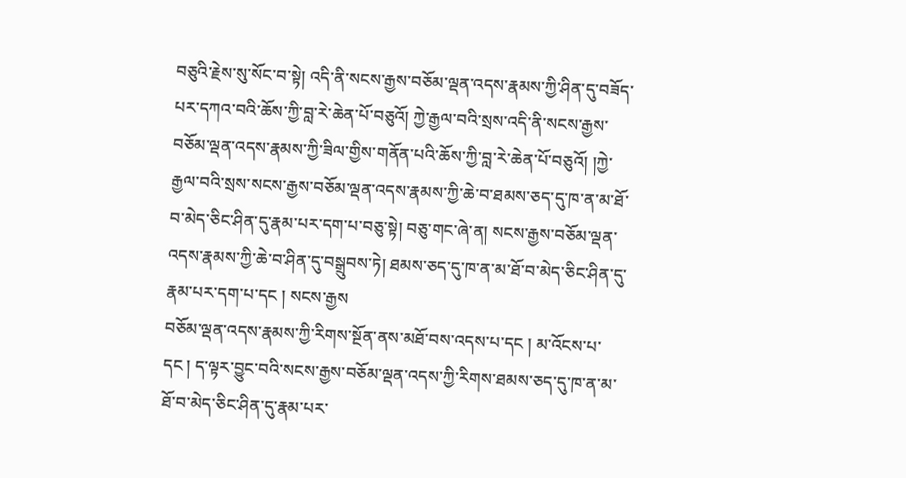བཅུའི་རྗེས་སུ་སོང་བ་སྟེ། འདི་ནི་སངས་རྒྱས་བཅོམ་ལྡན་འདས་རྣམས་ཀྱི་ཤིན་དུ་བཟོད་པར་དཀའ་བའི་ཆོས་ཀྱི་བླ་རེ་ཆེན་པོ་བཅུའོ། ཀྱེ་རྒྱལ་བའི་སྲས་འདི་ནི་སངས་རྒྱས་བཅོམ་ལྡན་འདས་རྣམས་ཀྱི་ཟིལ་གྱིས་གནོན་པའི་ཆོས་ཀྱི་བླ་རེ་ཆེན་པོ་བཅུའོ། །ཀྱེ་རྒྱལ་བའི་སྲས་སངས་རྒྱས་བཅོམ་ལྡན་འདས་རྣམས་ཀྱི་ཆེ་བ་ཐམས་ཅད་དུ་ཁ་ན་མ་ཐོ་བ་མེད་ཅིང་ཤིན་དུ་རྣམ་པར་དག་པ་བཅུ་སྟེ། བཅུ་གང་ཞེ་ན། སངས་རྒྱས་བཅོམ་ལྡན་འདས་རྣམས་ཀྱི་ཆེ་བ་ཤིན་དུ་བསྒྲུབས་ཏེ། ཐམས་ཅད་དུ་ཁ་ན་མ་ཐོ་བ་མེད་ཅིང་ཤིན་དུ་རྣམ་པར་དག་པ་དང ། སངས་རྒྱས
བཅོམ་ལྡན་འདས་རྣམས་ཀྱི་རིགས་སྔོན་ནས་མཐོ་བས་འདས་པ་དང ། མ་འོངས་པ་དང ། ད་ལྟར་བྱུང་བའི་སངས་རྒྱས་བཅོམ་ལྡན་འདས་ཀྱི་རིགས་ཐམས་ཅད་དུ་ཁ་ན་མ་ཐོ་བ་མེད་ཅིང་ཤིན་དུ་རྣམ་པར་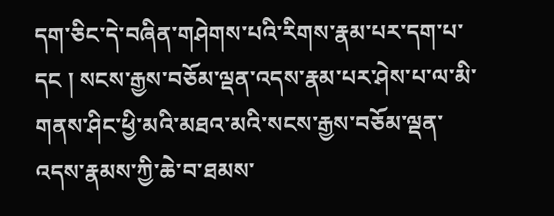དག་ཅིང་དེ་བཞིན་གཤེགས་པའི་རིགས་རྣམ་པར་དག་པ་དང ། སངས་རྒྱས་བཅོམ་ལྡན་འདས་རྣམ་པར་ཤེས་པ་ལ་མི་གནས་ཤིང་ཕྱི་མའི་མཐའ་མའི་སངས་རྒྱས་བཅོམ་ལྡན་འདས་རྣམས་ཀྱི་ཆེ་བ་ཐམས་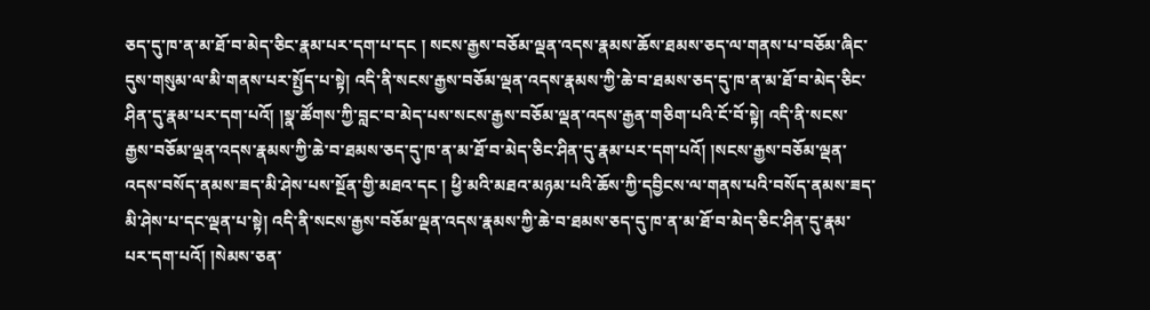ཅད་དུ་ཁ་ན་མ་ཐོ་བ་མེད་ཅིང་རྣམ་པར་དག་པ་དང ། སངས་རྒྱས་བཅོམ་ལྡན་འདས་རྣམས་ཆོས་ཐམས་ཅད་ལ་གནས་པ་བཅོམ་ཞིང་དུས་གསུམ་ལ་མི་གནས་པར་སྤྱོད་པ་སྟེ། འདི་ནི་སངས་རྒྱས་བཅོམ་ལྡན་འདས་རྣམས་ཀྱི་ཆེ་བ་ཐམས་ཅད་དུ་ཁ་ན་མ་ཐོ་བ་མེད་ཅིང་ཤིན་དུ་རྣམ་པར་དག་པའོ། །སྣ་ཚོགས་ཀྱི་བླང་བ་མེད་པས་སངས་རྒྱས་བཅོམ་ལྡན་འདས་རྒྱན་གཅིག་པའི་ངོ་བོ་སྟེ། འདི་ནི་སངས་རྒྱས་བཅོམ་ལྡན་འདས་རྣམས་ཀྱི་ཆེ་བ་ཐམས་ཅད་དུ་ཁ་ན་མ་ཐོ་བ་མེད་ཅིང་ཤིན་དུ་རྣམ་པར་དག་པའོ། །སངས་རྒྱས་བཅོམ་ལྡན་འདས་བསོད་ནམས་ཟད་མི་ཤེས་པས་སྔོན་གྱི་མཐའ་དང ། ཕྱི་མའི་མཐའ་མཉམ་པའི་ཆོས་ཀྱི་དབྱིངས་ལ་གནས་པའི་བསོད་ནམས་ཟད་མི་ཤེས་པ་དང་ལྡན་པ་སྟེ། འདི་ནི་སངས་རྒྱས་བཅོམ་ལྡན་འདས་རྣམས་ཀྱི་ཆེ་བ་ཐམས་ཅད་དུ་ཁ་ན་མ་ཐོ་བ་མེད་ཅིང་ཤིན་དུ་རྣམ་པར་དག་པའོ། །སེམས་ཅན་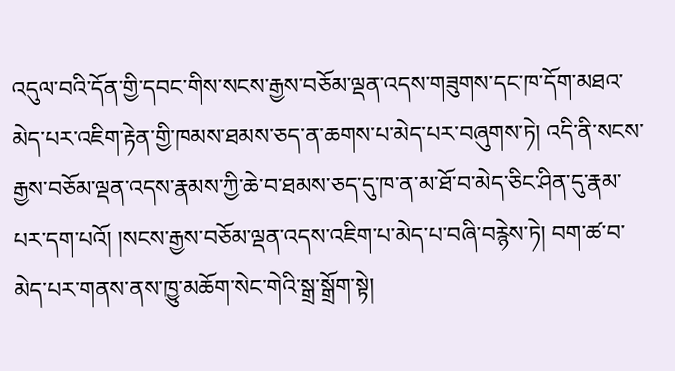འདུལ་བའི་དོན་གྱི་དབང་གིས་སངས་རྒྱས་བཅོམ་ལྡན་འདས་གཟུགས་དང་ཁ་དོག་མཐའ་མེད་པར་འཇིག་རྟེན་གྱི་ཁམས་ཐམས་ཅད་ན་ཆགས་པ་མེད་པར་བཞུགས་ཏེ། འདི་ནི་སངས་རྒྱས་བཅོམ་ལྡན་འདས་རྣམས་ཀྱི་ཆེ་བ་ཐམས་ཅད་དུ་ཁ་ན་མ་ཐོ་བ་མེད་ཅིང་ཤིན་དུ་རྣམ་པར་དག་པའོ། །སངས་རྒྱས་བཅོམ་ལྡན་འདས་འཇིག་པ་མེད་པ་བཞི་བརྙེས་ཏེ། བག་ཚ་བ་མེད་པར་གནས་ནས་ཁྱུ་མཆོག་སེང་གེའི་སྒྲ་སྒྲོག་སྟེ།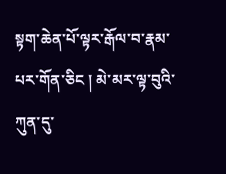སྟག་ཆེན་པོ་ལྟར་རྒོལ་བ་རྣམ་པར་གོན་ཅིང ། མེ་མར་ལྟ་བུའི་ཀུན་དུ་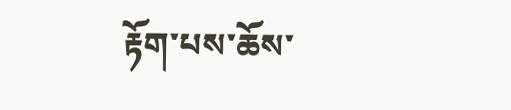རྟོག་པས་ཆོས་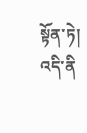སྟོན་ཏེ། འདི་ནི